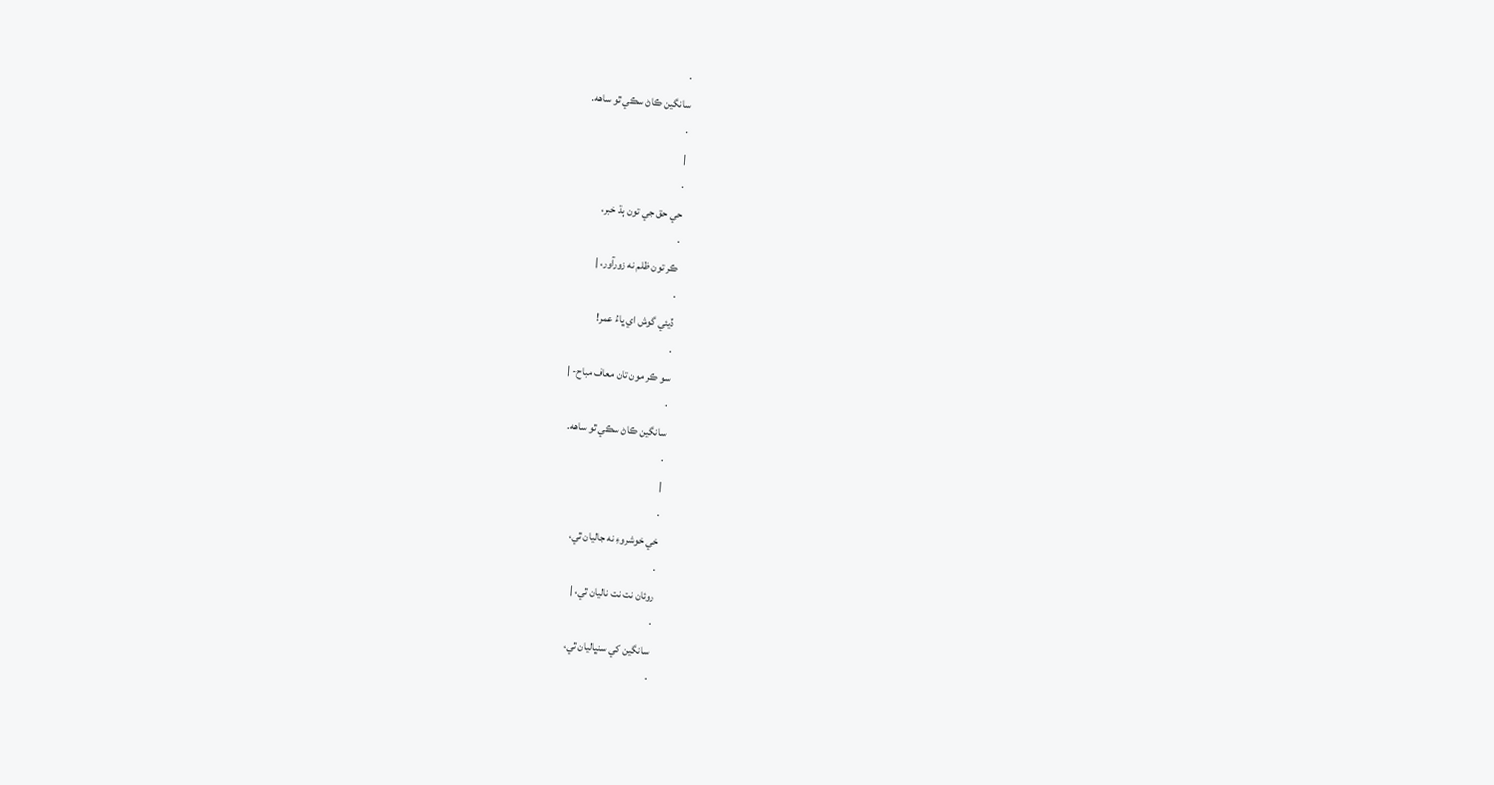·
سانگين ڪاڻ سڪي ٿو ساهه.
·
|
·
حي حق جي تون ٻڌ خبر،
·
ڪر تون ظلم نه زورآور، |
·
ڏيئي گوش اي ڀاءُ عمر!
·
سو ڪر مون تان معاف مباح- |
·
سانگين ڪاڻ سڪي ٿو ساهه.
·
|
·
خي خوشروءِ نه جاليان ٿي،
·
روئان نت نت ناليان ٿي، |
·
سانگين کي سنڀاليان ٿي،
·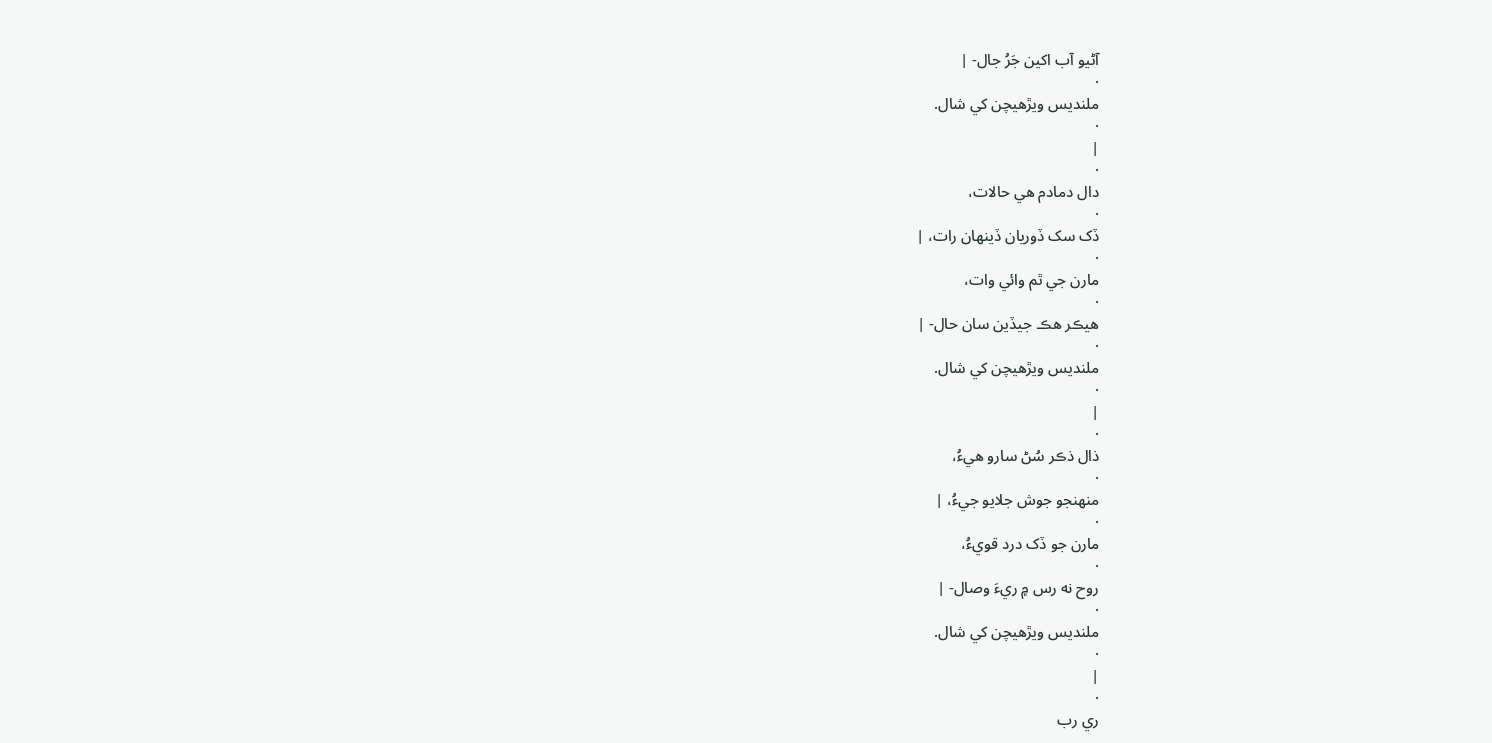آڻيو آب اکين جَرُ جال- |
·
ملنديس ويڙهيچن کي شال.
·
|
·
دال دمادم هي حالات،
·
ڏک سک ڏوريان ڏينهان رات، |
·
مارن جي ٿم وائي وات،
·
هيڪر هڪ جيڏين سان حال- |
·
ملنديس ويڙهيچن کي شال.
·
|
·
ذال ذڪر سُڻ سارو هيءُ،
·
منهنجو جوش جلايو جيءُ، |
·
مارن جو ڏک درد قويءُ،
·
روح نه رس ۾ ريءَ وصال- |
·
ملنديس ويڙهيچن کي شال.
·
|
·
ري رب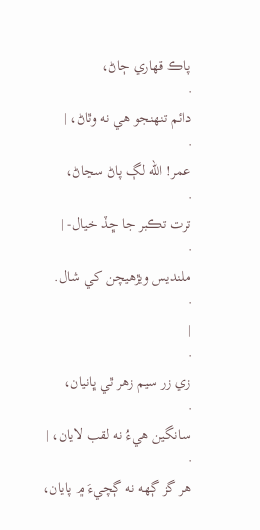پاڪ قهاري ڄاڻ،
·
دائم تنهنجو هي نه وٿاڻ، |
·
عمر! الله لڳ پاڻ سڃاڻ،
·
ترت تڪبر جا ڇڏ خيال- |
·
ملنديس ويڙهيچن کي شال.
·
|
·
زي زر سيم زهر ٿي ڀانيان،
·
سانگين هيءُ نه لقب لايان، |
·
هر گز ڳهه نه ڳچيءَ ۾ پايان،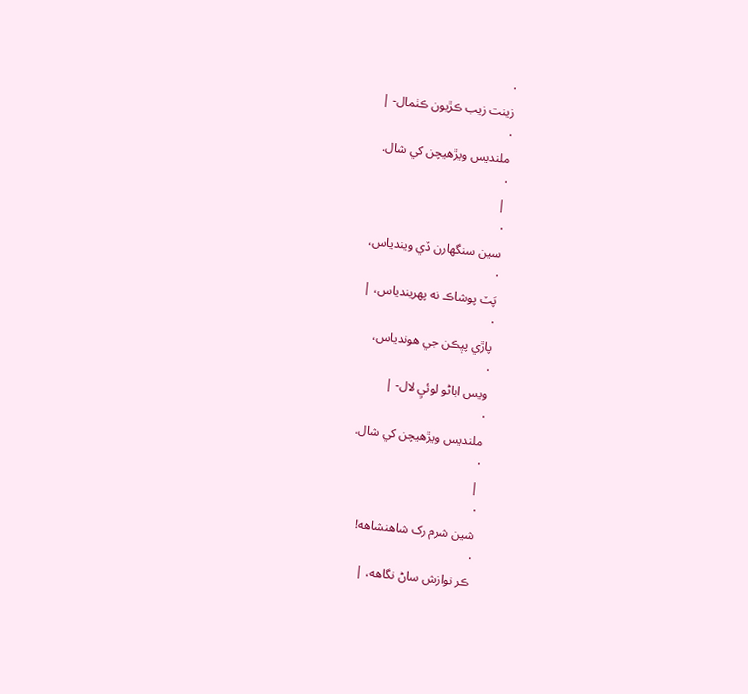·
زينت زيب ڪڙيون ڪٺمال- |
·
ملنديس ويڙهيچن کي شال.
·
|
·
سين سنگهارن ڏي ويندياس،
·
پَٽ پوشاڪ نه پهريندياس، |
·
پاڙي پيٖڪن جي هوندياس،
·
ويس اباڻو لوئيِ لال- |
·
ملنديس ويڙهيچن کي شال.
·
|
·
شين شرم رک شاهنشاهه!
·
ڪر نوازش ساڻ نگاهه، |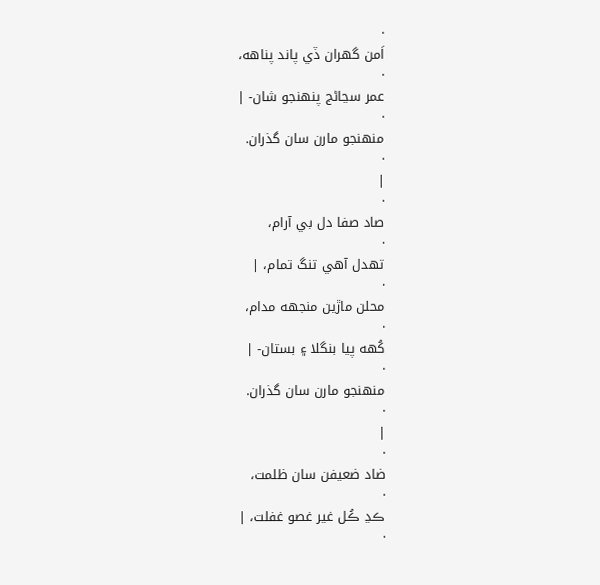·
اَمن گهران ڏي پاند پناهه،
·
عمر سڃاڻج پنهنجو شان- |
·
منهنجو مارن سان گذران.
·
|
·
صاد صفا دل بي آرام،
·
تهدل آهي تنگ تمام، |
·
محلن ماڙين منجهه مدام،
·
کُهه پيا بنگلا ۽ بستان- |
·
منهنجو مارن سان گذران.
·
|
·
ضاد ضعيفن سان ظلمت،
·
ڪڍ ڪُل غير غصو غفلت، |
·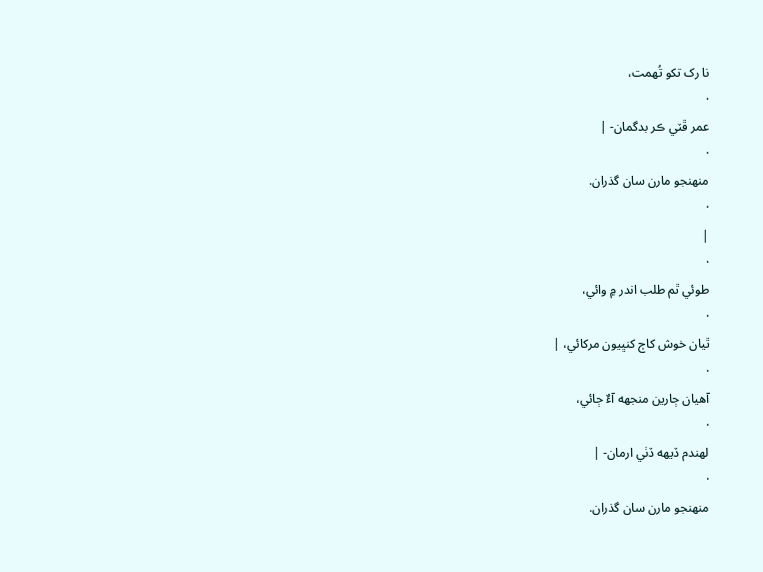نا رک تکو تُهمت،
·
عمر ڦٽي ڪر بدگمان- |
·
منهنجو مارن سان گذران.
·
|
·
طوئي ٿم طلب اندر ۾ وائي،
·
ٿيان خوش کاڄ کنڀيون مرکائي، |
·
آهيان ڄارين منجهه آءٌ ڄائي،
·
لهندم ڏيهه ڏٺي ارمان- |
·
منهنجو مارن سان گذران.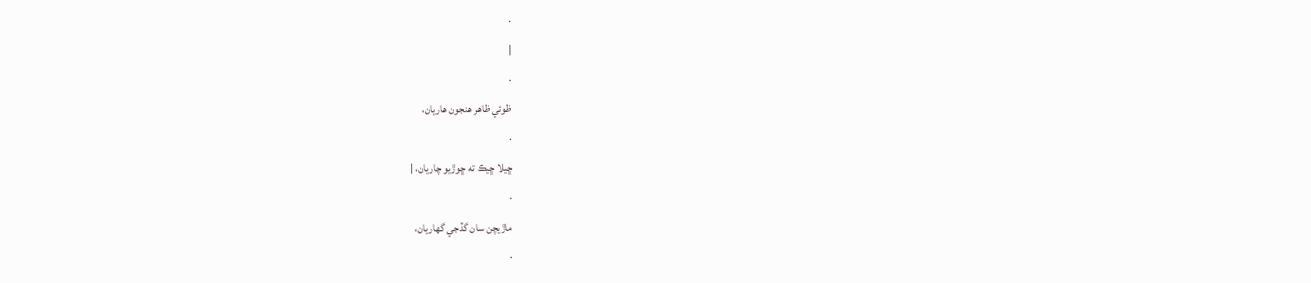·
|
·
ظوئي ظاهر هنجون هاريان،
·
ڇيلا ڇيڪ ته ڇوڙيو چاريان، |
·
ماڙيچن سان گڏجي گهاريان،
·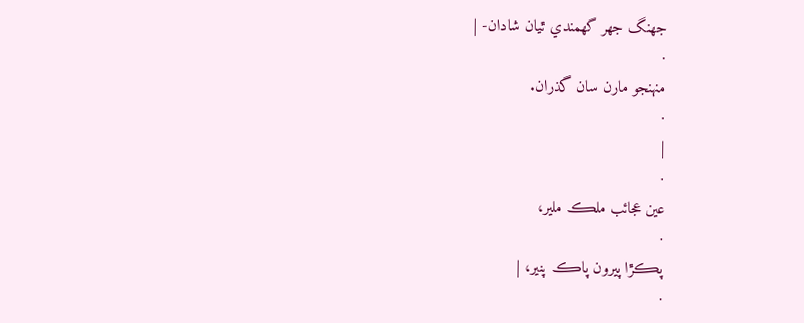جهنگ جهر گهمندي ٿيان شادان- |
·
منهنجو مارن سان گذران.
·
|
·
عين عجائب ملڪ ملير،
·
پڪڙا پيرون پاڪ پنير، |
·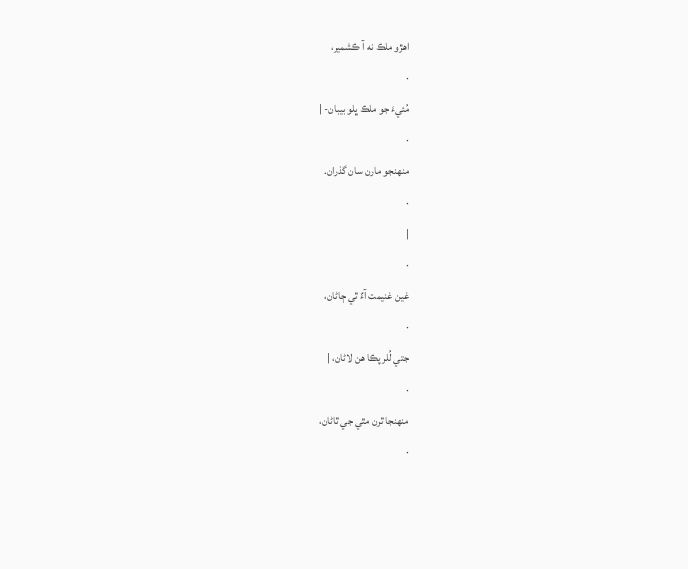اهڙو ملڪ نه آ ڪشمير،
·
مُئيءَ جو ملڪ ڀلو بيبان- |
·
منهنجو مارن سان گذران.
·
|
·
غين غنيمت آءٌ ٿي ڄاڻان،
·
جتي لُلر پڪا هن لاڻان، |
·
منهنجا ٿرن مٿي جي ٿاڻان،
·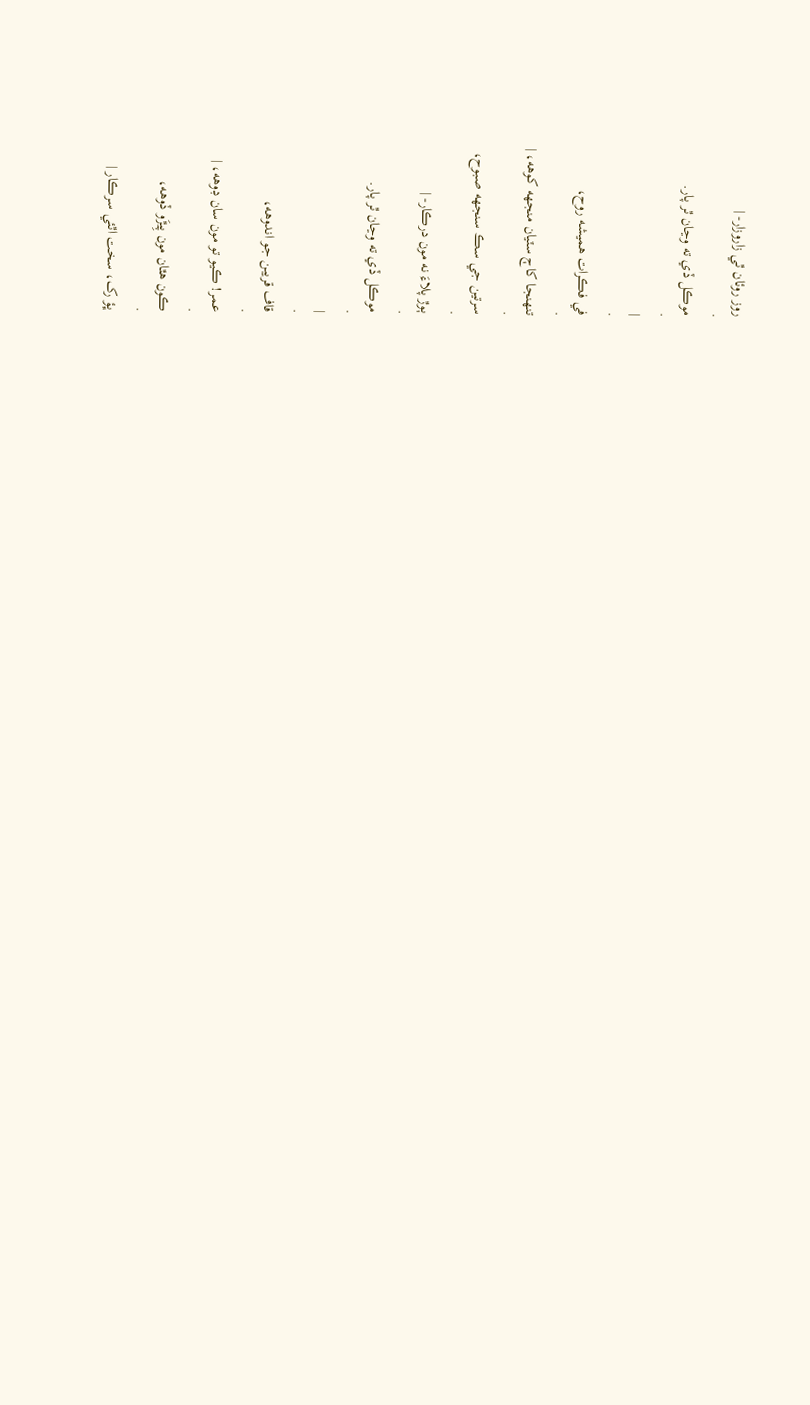روز روئان ٿي زاروزار- |
·
موڪل ڏي ته وڃان ٿر پار.
·
|
·
في فڪرات هميشه روح،
·
تنهنجا کاڄ سٽيان منجهه کوهه، |
·
سرتين جي سڪ سنجهه صبوح،
·
ٻوڙ پلاءَ نه مون درڪار- |
·
موڪل ڏي ته وڃان ٿر پار.
·
|
·
قاف قريبن جو اندوهه،
·
عمر! ڪيو تو مون سان ڊوهه، |
·
ڪون هٿان مون پِيڙَو ڏوهه،
·
ڀؤ رک، سخت اٿئي سرڪار |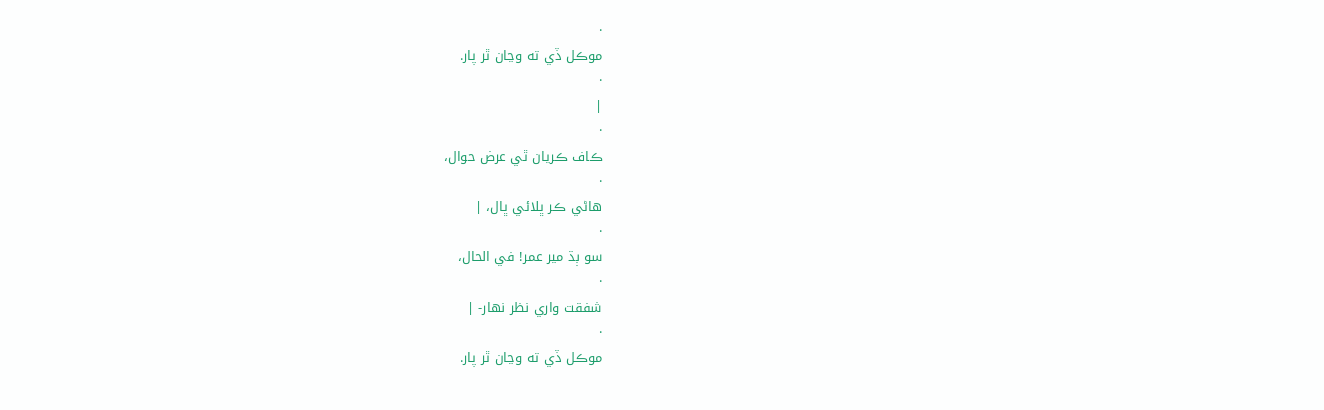·
موڪل ڏي ته وڃان ٿر پار.
·
|
·
ڪاف ڪريان ٿي عرض حوال،
·
هاڻي ڪر ڀلائي ڀال، |
·
سو ٻڌ مير عمر! في الحال،
·
شفقت واري نظر نهار- |
·
موڪل ڏي ته وڃان ٿر پار.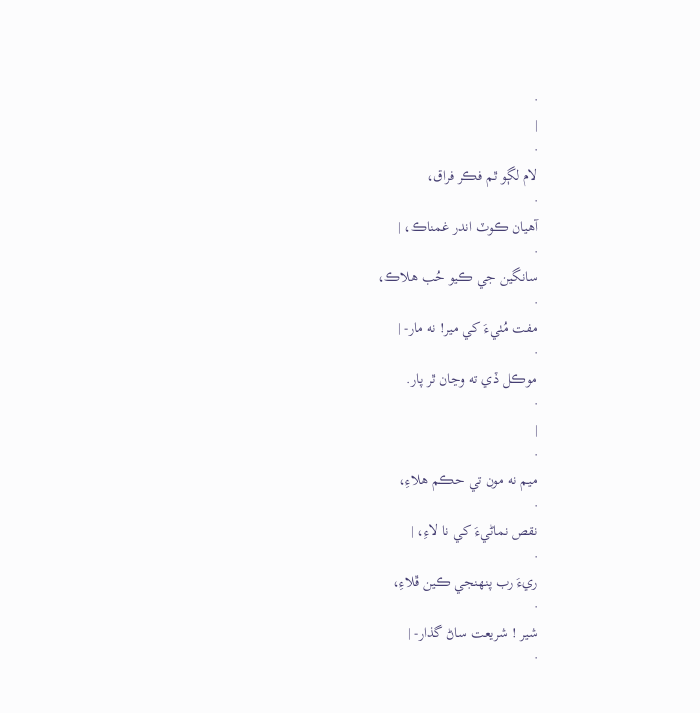·
|
·
لام لڳو ٿم فڪر فراق،
·
آهيان ڪوٽ اندر غمناڪ، |
·
سانگين جي ڪيو حُب هلاڪ،
·
مفت مُٺيءَ کي مير! نه مار- |
·
موڪل ڏي ته وڃان ٿر پار.
·
|
·
ميم نه مون تي حڪم هلاءِ،
·
نقص نماڻيءَ کي نا لاءِ، |
·
ريءَ رب پنهنجي ڪين ڦلاءِ،
·
شير ! شريعت ساڻ گذار- |
·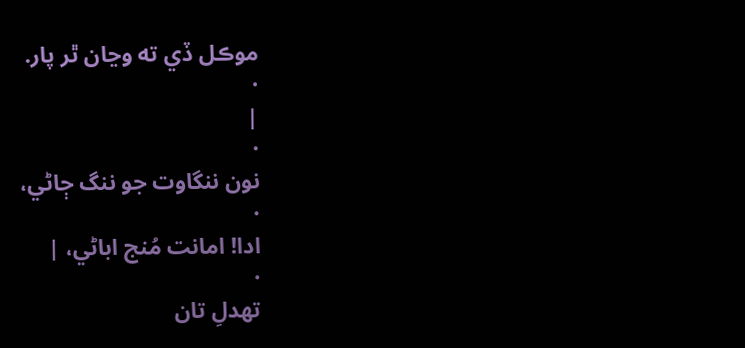موڪل ڏي ته وڃان ٿر پار.
·
|
·
نون ننگاوت جو ننگ ڄاڻي،
·
ادا! امانت مُنج اباڻي، |
·
تهدلِ تان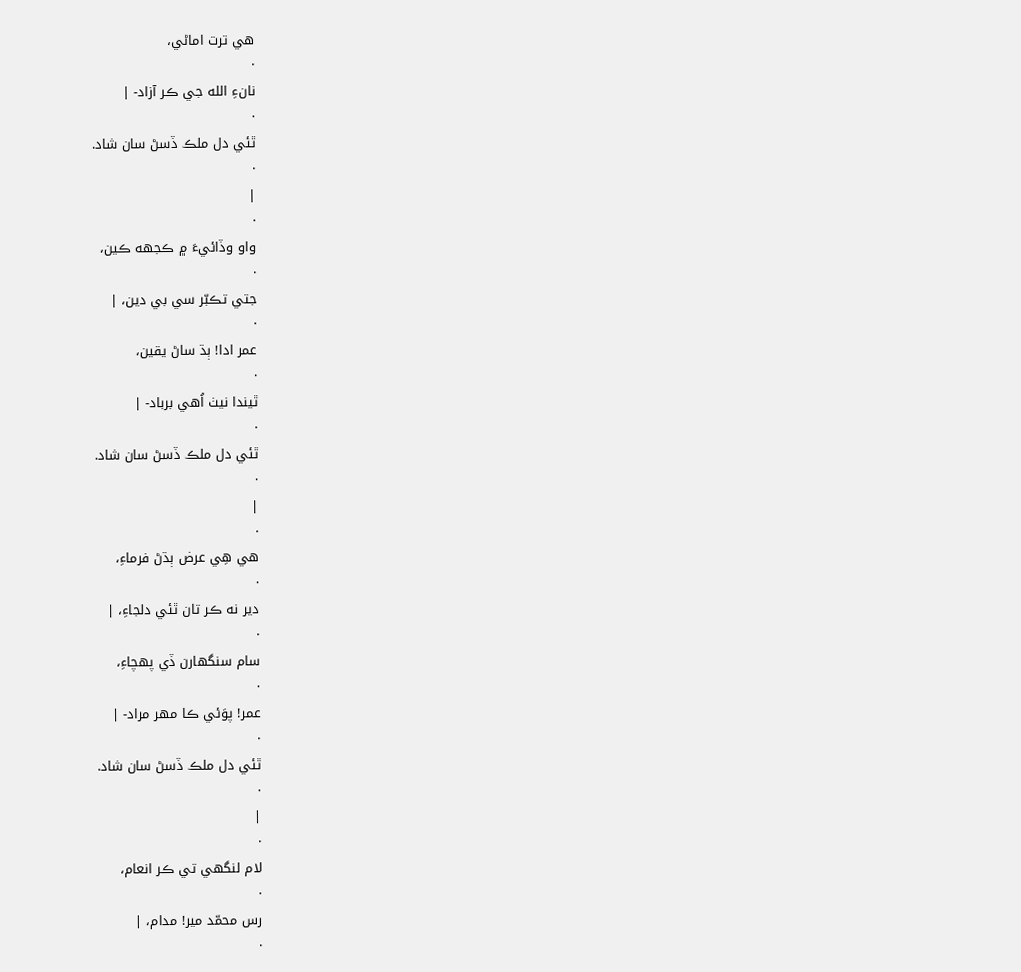هي ترت اماڻي،
·
نانءِ الله جي ڪر آزاد- |
·
ٿئي دل ملڪ ڏسڻ سان شاد.
·
|
·
واو وڏائيءَ ۾ ڪجهه ڪين،
·
جتي تڪبّر سي بي دين، |
·
عمر ادا! ٻڌ ساڻ يقين،
·
ٿيندا نيٺ اُهي برباد- |
·
ٿئي دل ملڪ ڏسڻ سان شاد.
·
|
·
هي هِي عرض ٻڌڻ فرماءِ،
·
دير نه ڪر تان ٿئي دلجاءِ، |
·
سام سنگهارن ڏي پهچاءِ،
·
عمر! پوَئي ڪا مهر مراد- |
·
ٿئي دل ملڪ ڏسڻ سان شاد.
·
|
·
لام لنگهي تي ڪر انعام،
·
رس محمّد مير! مدام، |
·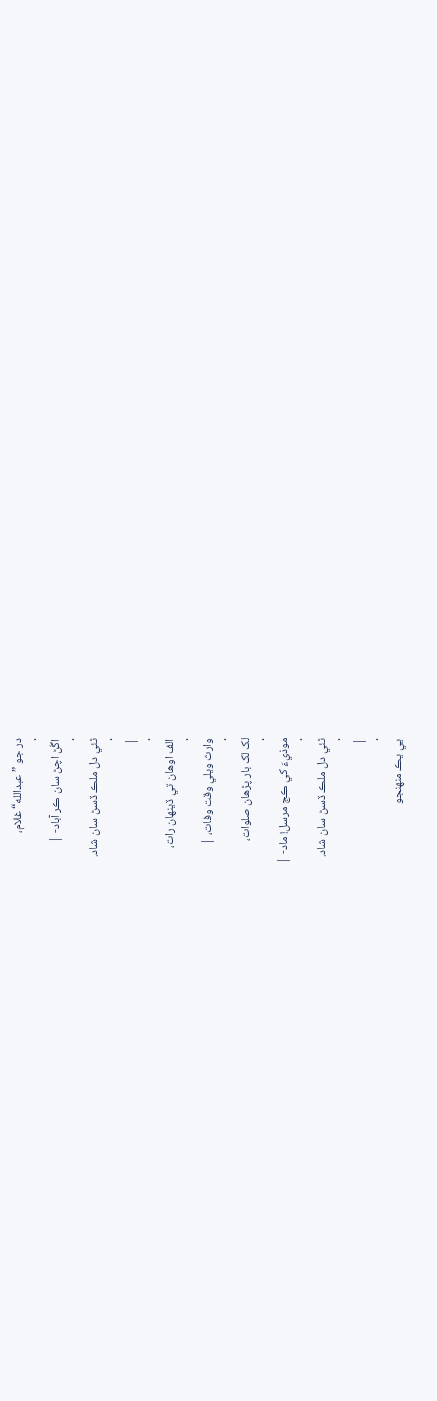در جو ”عبدالله“ غلام،
·
اڱڻ اچڻ سان ڪر آباد- |
·
ٿئي دل ملڪ ڏسڻ سان شاد.
·
|
·
الف اوهان تي ڏينهان رات،
·
وارث ويلي وقت وفات، |
·
لک لک بار پڙهان صلوات،
·
موذيءَ کي ڪج مرسل! ماد- |
·
ٿئي دل ملڪ ڏسڻ سان شاد.
·
|
·
يي يڪ منهنجو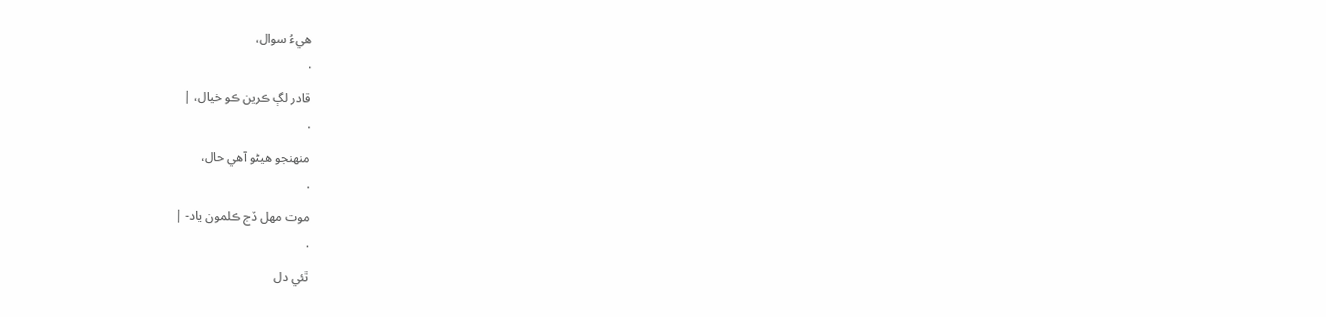هيءُ سوال،
·
قادر لڳ ڪرين ڪو خيال، |
·
منهنجو هيڻو آهي حال،
·
موت مهل ڏج ڪلمون ياد- |
·
ٿئي دل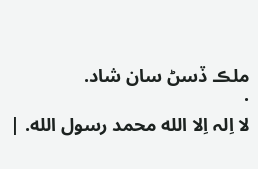ملڪ ڏسڻ سان شاد.
·
لا اِلہ اِلا الله محمد رسول الله. |